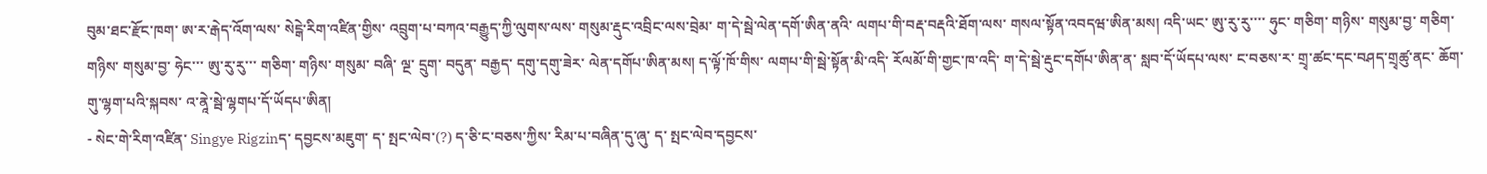བུམ་ཐང་རྫོང་ཁག་ ཨ་ར་རྒེད་འོག་ལས་ སེངྒེ་རིག་འཛིན་གྱིས་ འབྲུག་པ་བཀའ་བརྒྱུད་ཀྱི་ལུགས་ལས་ གསུམ་རྡུང་འབྲིང་ལས་བྲེམ་ ག་དེ་སྦེ་ལེན་དགོ་ཨིན་ནའི་ ལགཔ་གི་བརྡ་བརྡའི་ཐོག་ལས་ གསལ་སྟོན་འབདཝ་ཨིན་མས། འདི་ཡང་ ཨུ་རུ་རུ་་་་ ཧུང་ གཅིག་ གཉིས་ གསུམ་བྱ་ གཅིག་ གཉིས་ གསུམ་བྱ་ ཧེང་་་ ཨུ་རུ་རུ་་་ གཅིག་ གཉིས་ གསུམ་ བཞི་ ལྔ་ དྲུག་ བདུན་ བརྒྱད་ དགུ་དགུ་ཟེར་ ལེན་དགོཔ་ཨིན་མས། ད་ལྟོ་ཁོ་གིས་ ལགཔ་གི་སྦེ་སྟོན་མི་འདི་ རོལམོ་གི་གྱང་ཁ་འདི་ ག་དེ་སྦེ་རྡུང་དགོཔ་ཨིན་ན་ སླབ་དོ་ཡོདཔ་ལས་ ང་བཅས་ར་ གྲྭ་ཚང་དང་བཤད་གྲྭཚུ་ནང་ ཆོག་གུ་ལྷག་པའི་སྐབས་ འ་ནཱེ་སྦེ་ལྷགཔ་དོ་ཡོདཔ་ཨིན།
- སེང་གེ་རིག་འཛིན་ Singye Rigzinད་ དབྱངས་མཇུག་ ད་ སྤང་ལེབ་(?) ད་ཅི་ང་བཅས་ཀྱིས་ རིམ་པ་བཞིན་དུ་ཞུ་ ད་ སྤང་ལེབ་དབྱངས་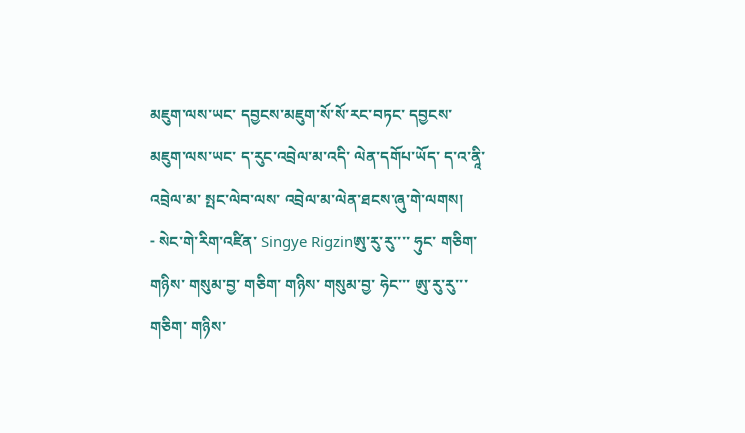མཇུག་ལས་ཡང་ དབྱངས་མཇུག་སོ་སོ་རང་བཏང་ དབྱངས་མཇུག་ལས་ཡང་ ད་རུང་འབྲེལ་མ་འདི་ ལེན་དགོཔ་ཡོད་ ད་འ་ནཱི་འབྲེལ་མ་ སྤང་ལེབ་ལས་ འབྲེལ་མ་ལེན་ཐངས་ཞུ་གེ་ལགས།
- སེང་གེ་རིག་འཛིན་ Singye Rigzinཨུ་རུ་རུ་་་་ ཧུང་ གཅིག་ གཉིས་ གསུམ་བྱ་ གཅིག་ གཉིས་ གསུམ་བྱ་ ཧེང་་་ ཨུ་རུ་རུ་་་ གཅིག་ གཉིས་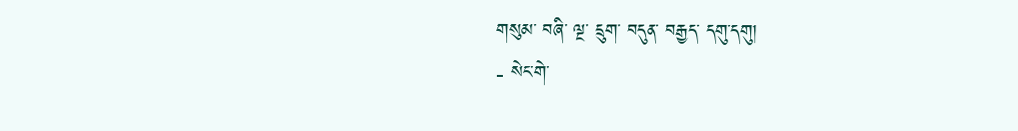གསུམ་ བཞི་ ལྔ་ དྲུག་ བདུན་ བརྒྱད་ དགུ་དགུ།
- སེང་གེ་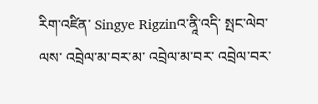རིག་འཛིན་ Singye Rigzinའ་ནཱི་འདི་ སྤང་ལེབ་ལས་ འབྲེལ་མ་བར་མ་ འབྲེལ་མ་བར་ འབྲེལ་བར་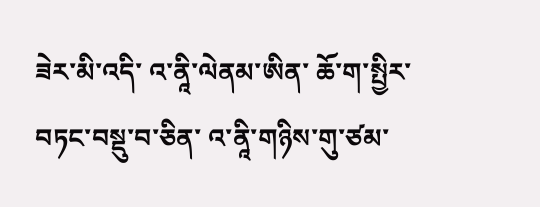ཟེར་མི་འདི་ འ་ནཱི་ལེནམ་ཨིན་ ཆོ་ག་སྤྱིར་བཏང་བསྡུ་བ་ཅིན་ འ་ནཱི་གཉིས་གུ་ཙམ་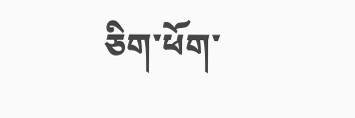ཅིག་ཕོག་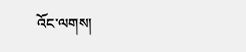འོང་ལགས།